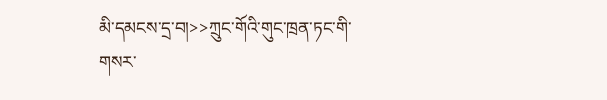མི་དམངས་དྲ་བ།>>ཀྲུང་གོའི་གུང་ཁྲན་ཏང་གི་གསར་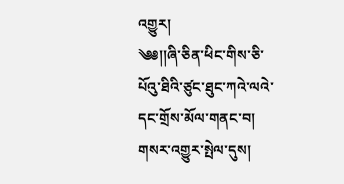འགྱུར།
༄༅།།ཞི་ཅིན་ཕིང་གིས་ཅི་པོའུ་ཐིའི་ཙུང་ཐུང་ཀའེ་ལའེ་དང་གྲོས་མོལ་གནང་བ།
གསར་འགྱུར་སྤེལ་དུས།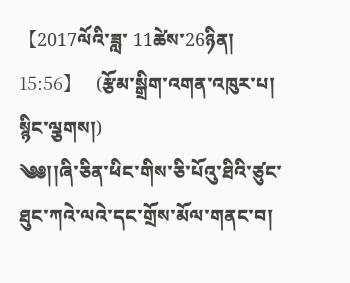【2017ལོའི་ཟླ་ 11ཚེས་26ཉིན། 15:56】   (རྩོམ་སྒྲིག་འགན་འཁུར་པ། སྙིང་ལྕགས།)
༄༅།།ཞི་ཅིན་ཕིང་གིས་ཅི་པོའུ་ཐིའི་ཙུང་ཐུང་ཀའེ་ལའེ་དང་གྲོས་མོལ་གནང་བ།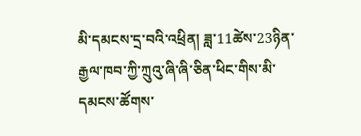མི་དམངས་དྲ་བའི་འཕྲིན། ཟླ་11ཚེས་23ཉིན་རྒྱལ་ཁབ་ཀྱི་ཀྲུའུ་ཞི་ཞི་ཅིན་ཕིང་གིས་མི་དམངས་ཚོགས་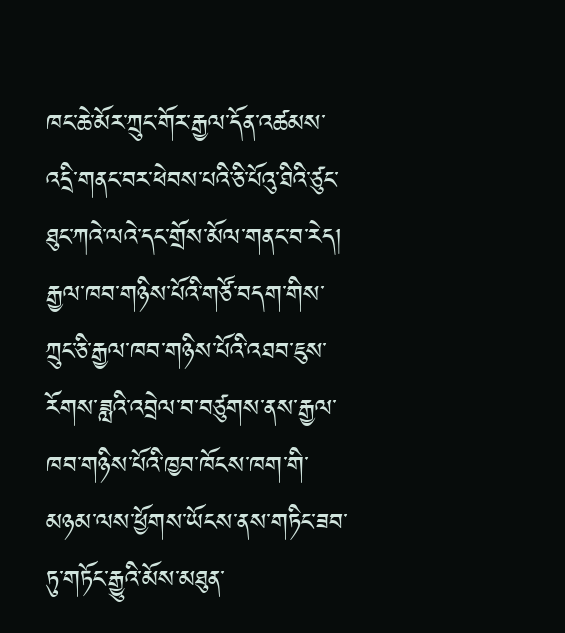ཁང་ཆེ་མོར་ཀྲུང་གོར་རྒྱལ་དོན་འཚམས་འདྲི་གནང་བར་ཕེབས་པའི་ཅི་པོའུ་ཐིའི་ཙུང་ཐུང་ཀའེ་ལའེ་དང་གྲོས་མོལ་གནང་བ་རེད། རྒྱལ་ཁབ་གཉིས་པོའི་གཙོ་བདག་གིས་ཀྲུང་ཅི་རྒྱལ་ཁབ་གཉིས་པོའི་འཐབ་ཇུས་རོགས་ཟླའི་འབྲེལ་བ་བཙུགས་ནས་རྒྱལ་ཁབ་གཉིས་པོའི་ཁྱབ་ཁོངས་ཁག་གི་མཉམ་ལས་ཕྱོགས་ཡོངས་ནས་གཏིང་ཟབ་ཏུ་གཏོང་རྒྱུའི་མོས་མཐུན་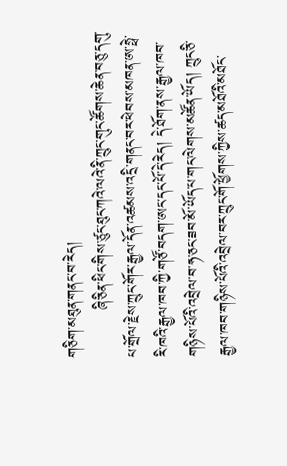གཅིག་མཐུན་གནང་བ་རེད།
         ཞི་ཅིན་ཕིང་གིས་ཙུང་ཐུང་ཀའེ་ལའེ་ནི་ཀྲུང་གུང་ཚོགས་ཆེན་བཅུ་དགུ་པ་གྲོལ་རྗེས་ཀྲུང་གོར་རྒྱལ་དོན་འཚམས་འདྲི་གནང་བར་ཕེབས་མཁན་ཨ་ཧྥེ་རི་ཁའི་རྒྱལ་ཁབ་ཀྱི་གཙོ་བདག་ཨང་དང་པོ་དེ་རེད། དེ་ཐོག་ནས་རྒྱལ་ཁབ་གཉིས་པོའི་འབྲེལ་བ་ཧ་ཅང་ཟབ་མོ་ཡོད་པ་གང་ལེགས་མཚོན་ཡོད། ཀྲུང་ཅི་རྒྱལ་ཁབ་གཉིས་པོའི་འབྲེལ་བར་ཀྲུང་གོ་ཕྱོགས་ཀྱིས་ཚད་མཐོའི་མཐོང་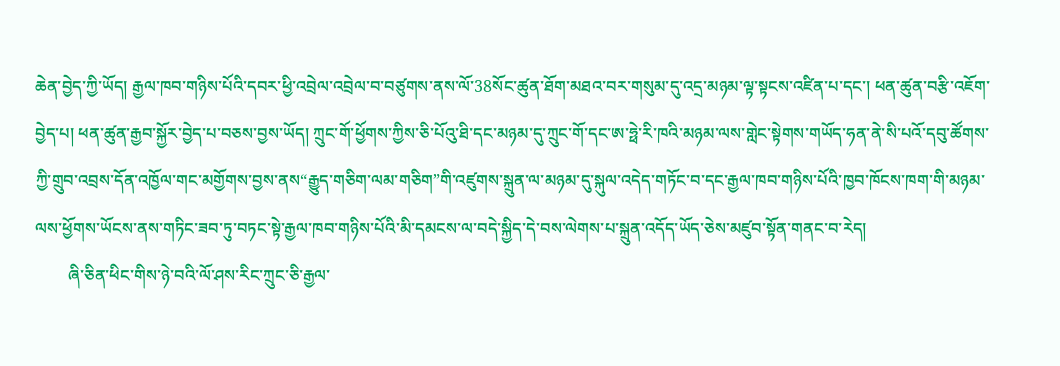ཆེན་བྱེད་ཀྱི་ཡོད། རྒྱལ་ཁབ་གཉིས་པོའི་དབར་ཕྱི་འབྲེལ་འབྲེལ་བ་བཙུགས་ནས་ལོ་38སོང་ཚུན་ཐོག་མཐའ་བར་གསུམ་དུ་འདྲ་མཉམ་ལྟ་སྟངས་འཛིན་པ་དང་། ཕན་ཚུན་བརྩི་འཇོག་བྱེད་པ། ཕན་ཚུན་རྒྱབ་སྐྱོར་བྱེད་པ་བཅས་བྱས་ཡོད། ཀྲུང་གོ་ཕྱོགས་ཀྱིས་ཅི་པོའུ་ཐི་དང་མཉམ་དུ་ཀྲུང་གོ་དང་ཨ་ཧྥེ་རི་ཁའི་མཉམ་ལས་གླེང་སྟེགས་གཡོད་ཧན་ནེ་སི་པའོ་དབུ་ཚོགས་ཀྱི་གྲུབ་འབྲས་དོན་འཁྱོལ་གང་མགྱོགས་བྱས་ནས“རྒྱུད་གཅིག་ལམ་གཅིག”གི་འཛུགས་སྐྲུན་ལ་མཉམ་དུ་སྐུལ་འདེད་གཏོང་བ་དང་རྒྱལ་ཁབ་གཉིས་པོའི་ཁྱབ་ཁོངས་ཁག་གི་མཉམ་ལས་ཕྱོགས་ཡོངས་ནས་གཏིང་ཟབ་ཏུ་བཏང་སྟེ་རྒྱལ་ཁབ་གཉིས་པོའི་མི་དམངས་ལ་བདེ་སྐྱིད་དེ་བས་ལེགས་པ་སྐྲུན་འདོད་ཡོད་ཅེས་མཛུབ་སྟོན་གནང་བ་རེད།
        ཞི་ཅིན་ཕིང་གིས་ཉེ་བའི་ལོ་ཤས་རིང་ཀྲུང་ཅི་རྒྱལ་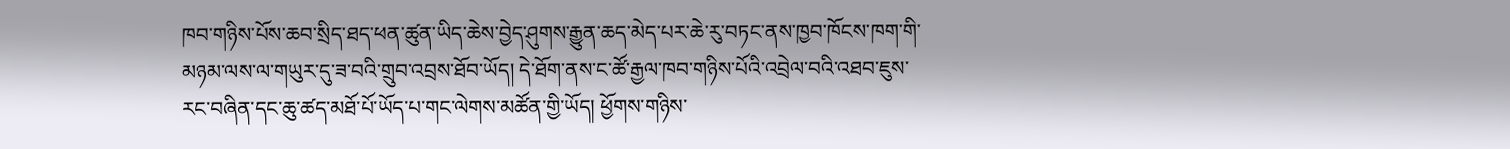ཁབ་གཉིས་པོས་ཆབ་སྲིད་ཐད་ཕན་ཚུན་ཡིད་ཆེས་བྱེད་ཤུགས་རྒྱུན་ཆད་མེད་པར་ཆེ་རུ་བཏང་ནས་ཁྱབ་ཁོངས་ཁག་གི་མཉམ་ལས་ལ་གཡུར་དུ་ཟ་བའི་གྲུབ་འབྲས་ཐོབ་ཡོད། དེ་ཐོག་ནས་ང་ཚོ་རྒྱལ་ཁབ་གཉིས་པོའི་འབྲེལ་བའི་འཐབ་ཇུས་རང་བཞིན་དང་ཆུ་ཚད་མཐོ་པོ་ཡོད་པ་གང་ལེགས་མཚོན་གྱི་ཡོད། ཕྱོགས་གཉིས་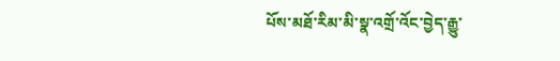པོས་མཐོ་རིམ་མི་སྣ་འགྲོ་འོང་བྱེད་རྒྱུ་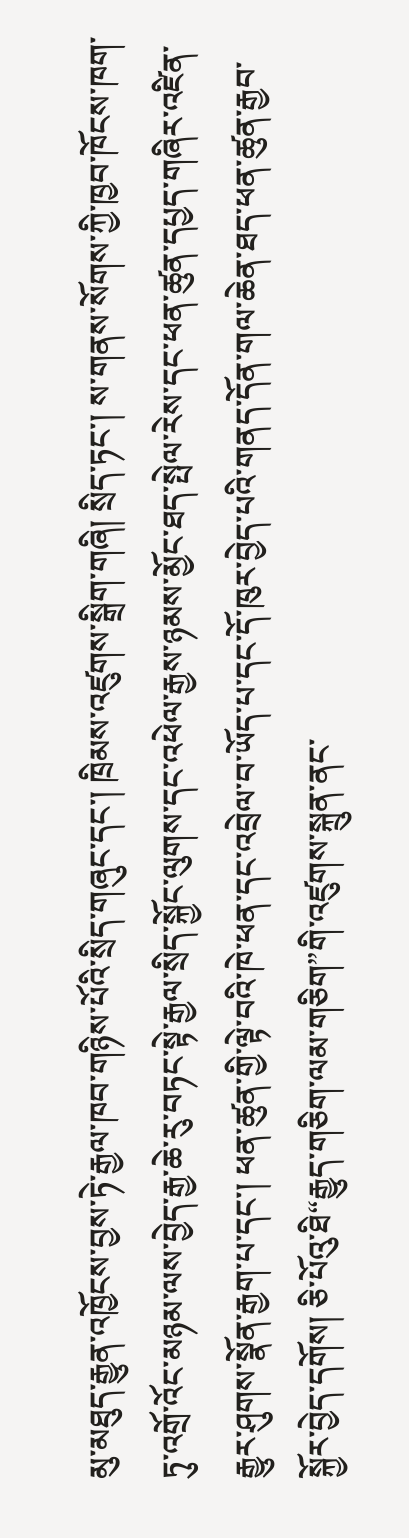མུ་མཐུད་རྒྱུན་འཁྱོངས་བྱས་ཏེ་རྒྱལ་ཁབ་གཉིས་པོའི་སྲིད་གཞུང་དང་། ཁྲིམས་འཛུགས་སྒྲིག་གཞི། སྲིད་ཏང་། ས་གནས་སོགས་ཀྱི་ཁྱབ་ཁོངས་ཁག་ཏུ་འགྲོ་འོང་མཉམ་ལས་བྱེད་རྒྱ་ཆེ་རུ་བཏང་སྟེ་རྒྱལ་སྲིད་སྐྱོང་ལུགས་དང་འཕེལ་རྒྱས་ཉམས་མྱོང་ཐད་སྤེལ་རེས་དང་ཕན་ཚུན་དཔྱད་གཞིར་འཛིན་རྒྱུར་ཤུགས་སྣོན་རྒྱག་པ་དང་། ཕན་ཚུན་གྱི་ལྟེ་བའི་ཁེ་ཕན་དང་འབྲེལ་བ་ཡོད་པ་དང་དོ་ཁུར་བྱེད་པའི་གནད་དོན་གལ་ཆེན་ཐད་ཕན་ཚུན་རྒྱབ་སྐྱོར་བྱེད་དགོས། ཅི་པོའུ་ཐི“རྒྱུད་གཅིག་ལམ་གཅིག”གི་འཛུགས་སྐྲུན་ནང་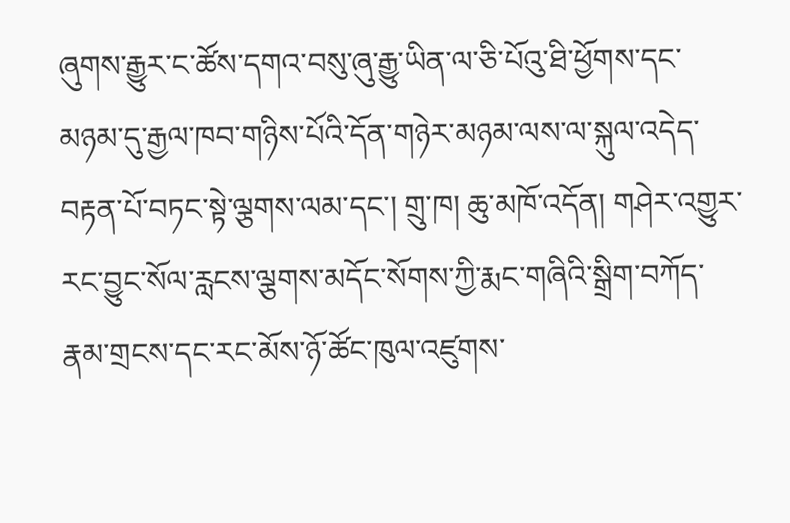ཞུགས་རྒྱུར་ང་ཚོས་དགའ་བསུ་ཞུ་རྒྱུ་ཡིན་ལ་ཅི་པོའུ་ཐི་ཕྱོགས་དང་མཉམ་དུ་རྒྱལ་ཁབ་གཉིས་པོའི་དོན་གཉེར་མཉམ་ལས་ལ་སྐུལ་འདེད་བརྟན་པོ་བཏང་སྟེ་ལྕགས་ལམ་དང་། གྲུ་ཁ། ཆུ་མཁོ་འདོན། གཤེར་འགྱུར་རང་བྱུང་སོལ་རླངས་ལྕགས་མདོང་སོགས་ཀྱི་རྨང་གཞིའི་སྒྲིག་བཀོད་རྣམ་གྲངས་དང་རང་མོས་ཉོ་ཚོང་ཁུལ་འཛུགས་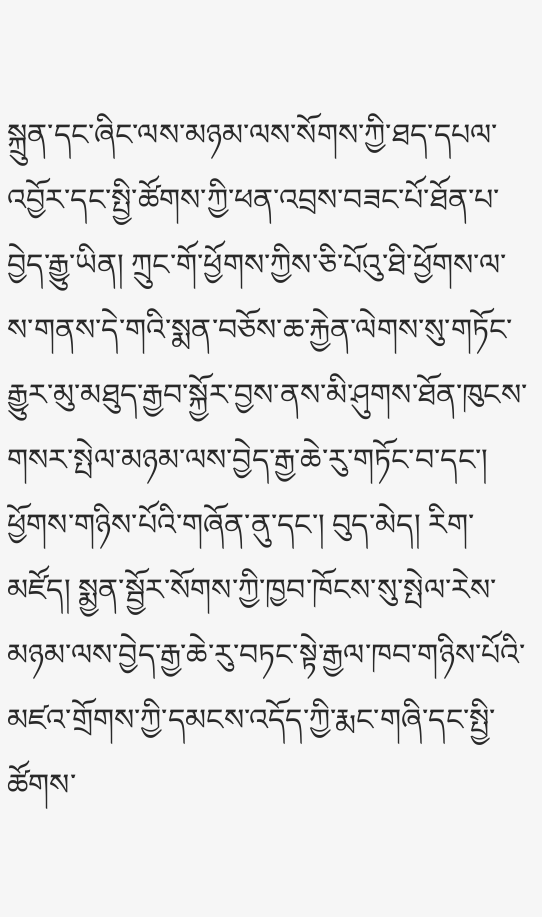སྐྲུན་དང་ཞིང་ལས་མཉམ་ལས་སོགས་ཀྱི་ཐད་དཔལ་འབྱོར་དང་སྤྱི་ཚོགས་ཀྱི་ཕན་འབྲས་བཟང་པོ་ཐོན་པ་བྱེད་རྒྱུ་ཡིན། ཀྲུང་གོ་ཕྱོགས་ཀྱིས་ཅི་པོའུ་ཐི་ཕྱོགས་ལ་ས་གནས་དེ་གའི་སྨན་བཅོས་ཆ་རྐྱེན་ལེགས་སུ་གཏོང་རྒྱུར་མུ་མཐུད་རྒྱབ་སྐྱོར་བྱས་ནས་མི་ཤུགས་ཐོན་ཁུངས་གསར་སྤེལ་མཉམ་ལས་བྱེད་རྒྱ་ཆེ་རུ་གཏོང་བ་དང་། ཕྱོགས་གཉིས་པོའི་གཞོན་ནུ་དང་། བུད་མེད། རིག་མཛོད། སྨྱན་སྦྱོར་སོགས་ཀྱི་ཁྱབ་ཁོངས་སུ་སྤེལ་རེས་མཉམ་ལས་བྱེད་རྒྱ་ཆེ་རུ་བཏང་སྟེ་རྒྱལ་ཁབ་གཉིས་པོའི་མཛའ་གྲོགས་ཀྱི་དམངས་འདོད་ཀྱི་རྨང་གཞི་དང་སྤྱི་ཚོགས་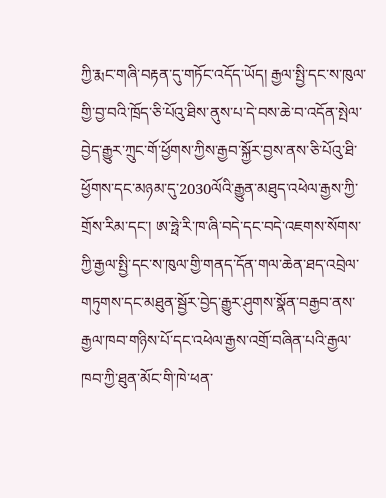ཀྱི་རྨང་གཞི་བརྟན་དུ་གཏོང་འདོད་ཡོད། རྒྱལ་སྤྱི་དང་ས་ཁུལ་གྱི་བྱ་བའི་ཁྲོད་ཅི་པོའུ་ཐིས་ནུས་པ་དེ་བས་ཆེ་བ་འདོན་སྤེལ་བྱེད་རྒྱུར་ཀྲུང་གོ་ཕྱོགས་ཀྱིས་རྒྱབ་སྐྱོར་བྱས་ནས་ཅི་པོའུ་ཐི་ཕྱོགས་དང་མཉམ་དུ་2030ལོའི་རྒྱུན་མཐུད་འཕེལ་རྒྱས་ཀྱི་གྲོས་རིམ་དང་། ཨ་ཧྥེ་རི་ཁ་ཞི་བདེ་དང་བདེ་འཇགས་སོགས་ཀྱི་རྒྱལ་སྤྱི་དང་ས་ཁུལ་གྱི་གནད་དོན་གལ་ཆེན་ཐད་འབྲེལ་གཏུགས་དང་མཐུན་སྦྱོར་བྱེད་རྒྱུར་ཤུགས་སྣོན་བརྒྱབ་ནས་རྒྱལ་ཁབ་གཉིས་པོ་དང་འཕེལ་རྒྱས་འགྲོ་བཞིན་པའི་རྒྱལ་ཁབ་ཀྱི་ཐུན་མོང་གི་ཁེ་ཕན་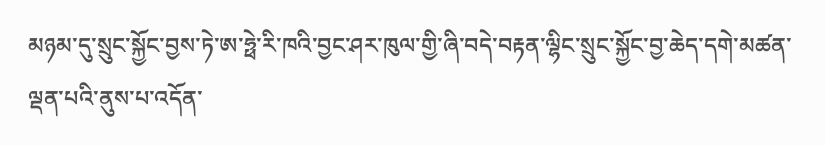མཉམ་དུ་སྲུང་སྐྱོང་བྱས་ཏེ་ཨ་ཧྥེ་རི་ཁའི་བྱང་ཤར་ཁུལ་གྱི་ཞི་བདེ་བརྟན་ལྷིང་སྲུང་སྐྱོང་བྱ་ཆེད་དགེ་མཚན་ལྡན་པའི་ནུས་པ་འདོན་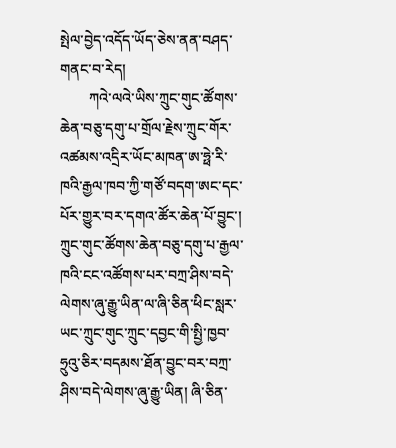སྤེལ་བྱེད་འདོད་ཡོད་ཅེས་ནན་བཤད་གནང་བ་རེད།
        ཀའེ་ལའེ་ཡིས་ཀྲུང་གུང་ཚོགས་ཆེན་བཅུ་དགུ་པ་གྲོལ་རྗེས་ཀྲུང་གོར་འཚམས་འདྲིར་ཡོང་མཁན་ཨ་ཧྥེ་རི་ཁའི་རྒྱལ་ཁབ་ཀྱི་གཙོ་བདག་ཨང་དང་པོར་གྱུར་བར་དགའ་ཚོར་ཆེན་པོ་བྱུང་། ཀྲུང་གུང་ཚོགས་ཆེན་བཅུ་དགུ་པ་རྒྱལ་ཁའི་ངང་འཚོགས་པར་བཀྲ་ཤིས་བདེ་ལེགས་ཞུ་རྒྱུ་ཡིན་ལ་ཞི་ཅིན་ཕིང་སླར་ཡང་ཀྲུང་གུང་ཀྲུང་དབྱང་གི་སྤྱི་ཁྱབ་ཧྲུའུ་ཅིར་བདམས་ཐོན་བྱུང་བར་བཀྲ་ཤིས་བདེ་ལེགས་ཞུ་རྒྱུ་ཡིན། ཞི་ཅིན་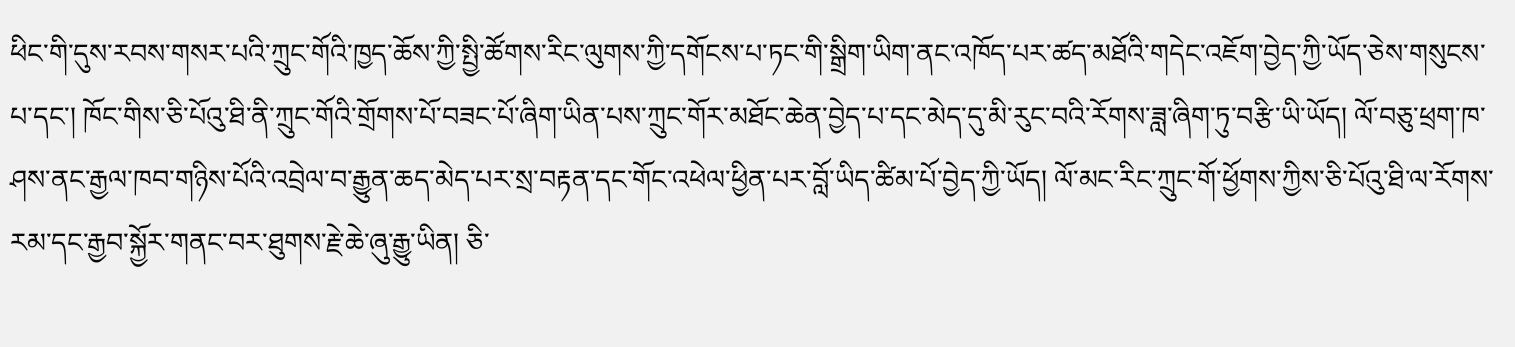ཕིང་གི་དུས་རབས་གསར་པའི་ཀྲུང་གོའི་ཁྱད་ཆོས་ཀྱི་སྤྱི་ཚོགས་རིང་ལུགས་ཀྱི་དགོངས་པ་ཏང་གི་སྒྲིག་ཡིག་ནང་འཁོད་པར་ཚད་མཐོའི་གདེང་འཇོག་བྱེད་ཀྱི་ཡོད་ཅེས་གསུངས་པ་དང་། ཁོང་གིས་ཅི་པོའུ་ཐི་ནི་ཀྲུང་གོའི་གྲོགས་པོ་བཟང་པོ་ཞིག་ཡིན་པས་ཀྲུང་གོར་མཐོང་ཆེན་བྱེད་པ་དང་མེད་དུ་མི་རུང་བའི་རོགས་ཟླ་ཞིག་ཏུ་བརྩི་ཡི་ཡོད། ལོ་བཅུ་ཕྲག་ཁ་ཤས་ནང་རྒྱལ་ཁབ་གཉིས་པོའི་འབྲེལ་བ་རྒྱུན་ཆད་མེད་པར་སྲ་བརྟན་དང་གོང་འཕེལ་ཕྱིན་པར་བློ་ཡིད་ཚིམ་པོ་བྱེད་ཀྱི་ཡོད། ལོ་མང་རིང་ཀྲུང་གོ་ཕྱོགས་ཀྱིས་ཅི་པོའུ་ཐི་ལ་རོགས་རམ་དང་རྒྱབ་སྐྱོར་གནང་བར་ཐུགས་རྗེ་ཆེ་ཞུ་རྒྱུ་ཡིན། ཅི་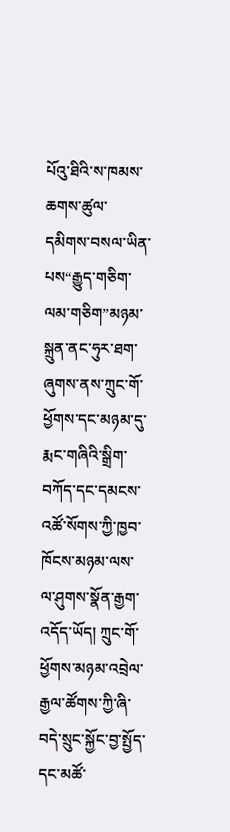པོའུ་ཐིའི་ས་ཁམས་ཆགས་ཚུལ་དམིགས་བསལ་ཡིན་པས“རྒྱུད་གཅིག་ལམ་གཅིག”མཉམ་སྐྲུན་ནང་ཧུར་ཐག་ཞུགས་ནས་ཀྲུང་གོ་ཕྱོགས་དང་མཉམ་དུ་རྨང་གཞིའི་སྒྲིག་བཀོད་དང་དམངས་འཚོ་སོགས་ཀྱི་ཁྱབ་ཁོངས་མཉམ་ལས་ལ་ཤུགས་སྣོན་རྒྱག་འདོད་ཡོད། ཀྲུང་གོ་ཕྱོགས་མཉམ་འབྲེལ་རྒྱལ་ཚོགས་ཀྱི་ཞི་བདེ་སྲུང་སྐྱོང་བྱ་སྤྱོད་དང་མཚོ་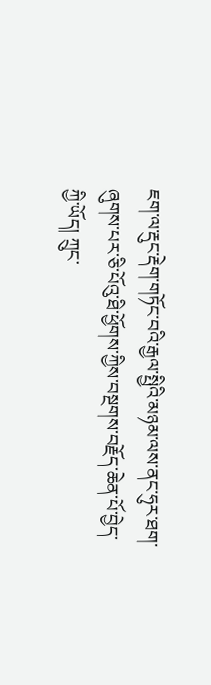ཇག་ལ་རྡུང་རྡེག་གཏོང་བའི་རྒྱལ་སྤྱིའི་མཉམ་ལས་ནང་ཧུར་ཐག་ཞུགས་པར་ཅི་པོའུ་ཐི་ཕྱོགས་ཀྱིས་བསྔགས་བརྗོད་ཆེན་པོ་བྱེད་ཀྱི་ཡོད། ཀྲུང་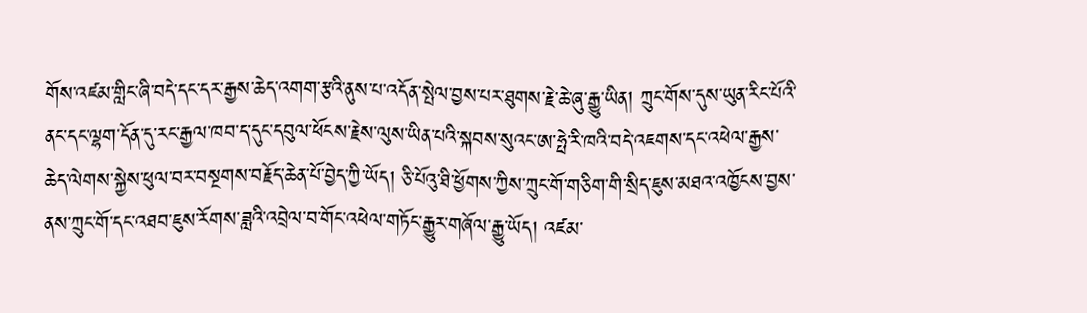གོས་འཛམ་གླིང་ཞི་བདེ་དང་དར་རྒྱས་ཆེད་འགག་རྩའི་ནུས་པ་འདོན་སྤེལ་བྱས་པར་ཐུགས་རྗེ་ཆེ་ཞུ་རྒྱུ་ཡིན། ཀྲུང་གོས་དུས་ཡུན་རིང་པོའི་ནང་དང་ལྷག་དོན་དུ་རང་རྒྱལ་ཁབ་ད་དུང་དབུལ་ཕོངས་རྗེས་ལུས་ཡིན་པའི་སྐབས་སུའང་ཨ་ཧྥེ་རི་ཁའི་བདེ་འཇགས་དང་འཕེལ་རྒྱས་ཆེད་ལེགས་སྐྱེས་ཕུལ་བར་བསྔགས་བརྗོད་ཆེན་པོ་བྱེད་ཀྱི་ཡོད། ཅི་པོའུ་ཐི་ཕྱོགས་ཀྱིས་ཀྲུང་གོ་གཅིག་གི་སྲིད་ཇུས་མཐའ་འཁྱོངས་བྱས་ནས་ཀྲུང་གོ་དང་འཐབ་ཇུས་རོགས་ཟླའི་འབྲེལ་བ་གོང་འཕེལ་གཏོང་རྒྱུར་གཞོལ་རྒྱུ་ཡོད། འཛམ་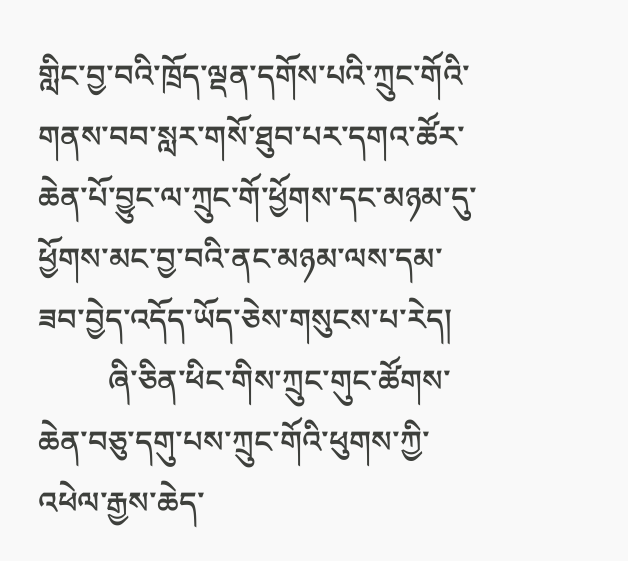གླིང་བྱ་བའི་ཁྲོད་ལྡན་དགོས་པའི་ཀྲུང་གོའི་གནས་བབ་སླར་གསོ་ཐུབ་པར་དགའ་ཚོར་ཆེན་པོ་བྱུང་ལ་ཀྲུང་གོ་ཕྱོགས་དང་མཉམ་དུ་ཕྱོགས་མང་བྱ་བའི་ནང་མཉམ་ལས་དམ་ཟབ་བྱེད་འདོད་ཡོད་ཅེས་གསུངས་པ་རེད།
         ཞི་ཅིན་ཕིང་གིས་ཀྲུང་གུང་ཚོགས་ཆེན་བཅུ་དགུ་པས་ཀྲུང་གོའི་ཕུགས་ཀྱི་འཕེལ་རྒྱས་ཆེད་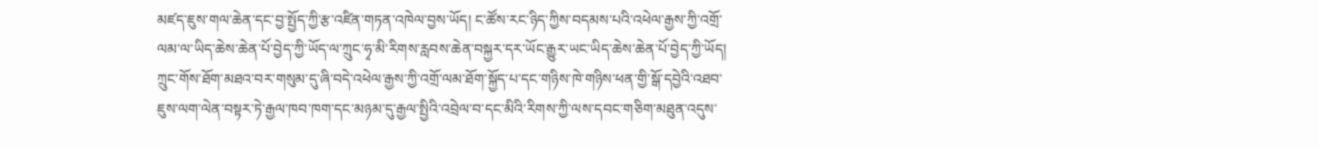མཛད་ཇུས་གལ་ཆེན་དང་བྱ་སྤྱོད་ཀྱི་རྩ་འཛིན་གཏན་འཁེལ་བྱས་ཡོད། ང་ཚོས་རང་ཉིད་ཀྱིས་བདམས་པའི་འཕེལ་རྒྱས་ཀྱི་འགྲོ་ལམ་ལ་ཡིད་ཆེས་ཆེན་པོ་བྱེད་ཀྱི་ཡོད་ལ་ཀྲུང་ཧྭ་མི་རིགས་རླབས་ཆེན་བསྐྱར་དར་ཡོང་རྒྱུར་ཡང་ཡིད་ཆེས་ཆེན་པོ་བྱེད་ཀྱི་ཡོད། ཀྲུང་གོས་ཐོག་མཐའ་བར་གསུམ་དུ་ཞི་བདེ་འཕེལ་རྒྱས་ཀྱི་འགྲོ་ལམ་ཐོག་སྐྱོད་པ་དང་གཉིས་ཁེ་གཉིས་ཕན་གྱི་སྒོ་དབྱེའི་འཐབ་ཇུས་ལག་ལེན་བསྟར་ཏེ་རྒྱལ་ཁབ་ཁག་དང་མཉམ་དུ་རྒྱལ་སྤྱིའི་འབྲེལ་བ་དང་མིའི་རིགས་ཀྱི་ལས་དབང་གཅིག་མཐུན་འདུས་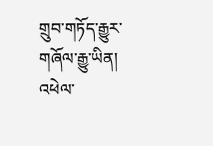གྲུབ་གཏོད་རྒྱུར་གཞོལ་རྒྱུ་ཡིན། འཕེལ་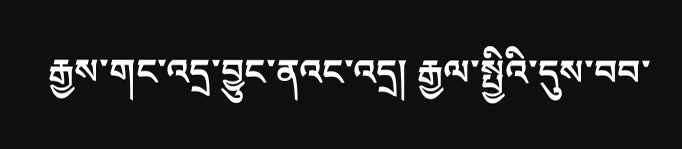རྒྱས་གང་འདྲ་བྱུང་ནའང་འདྲ། རྒྱལ་སྤྱིའི་དུས་བབ་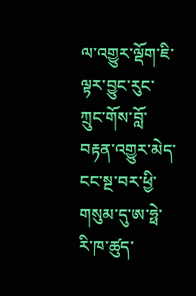ལ་འགྱུར་ལྡོག་ཇི་ལྟར་བྱུང་རུང་ཀྲུང་གོས་བློ་བརྟན་འགྱུར་མེད་ངང་སྔ་བར་ཕྱི་གསུམ་དུ་ཨ་ཧྥེ་རི་ཁ་ཚུད་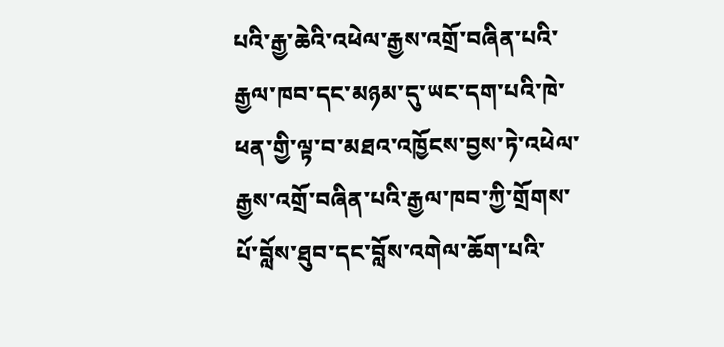པའི་རྒྱ་ཆེའི་འཕེལ་རྒྱས་འགྲོ་བཞིན་པའི་རྒྱལ་ཁབ་དང་མཉམ་དུ་ཡང་དག་པའི་ཁེ་ཕན་གྱི་ལྟ་བ་མཐའ་འཁྱོངས་བྱས་ཏེ་འཕེལ་རྒྱས་འགྲོ་བཞིན་པའི་རྒྱལ་ཁབ་ཀྱི་གྲོགས་པོ་བློས་ཐུབ་དང་བློས་འགེལ་ཆོག་པའི་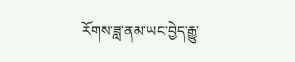རོགས་ཟླ་ནམ་ཡང་བྱེད་རྒྱུ་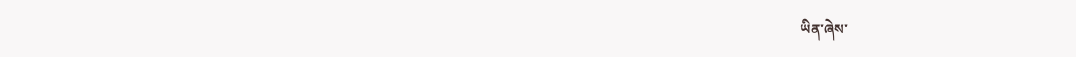ཡིན་ཞེས་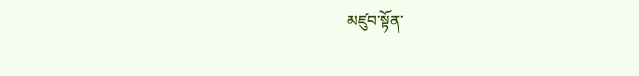མཛུབ་སྟོན་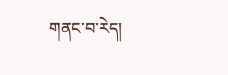གནང་བ་རེད།